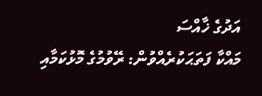އަދުގެ ޚާއްސަ
މައްކާ ފަތަޙަކުރެއްވުން: ރޭވުމުގެ މޮޅުކަމާއި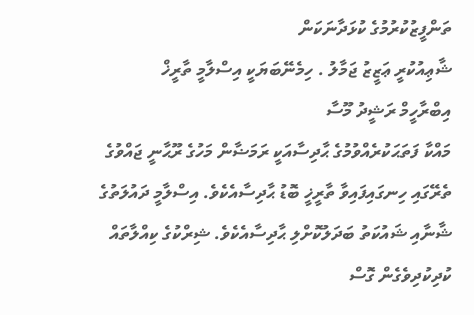ތަންފީޒުކުރުމުގެ ކުޅަދާނަކަން
ޝާޢިއުކުރީ ޢަޒީޒު ޖަމާލު . ހިމެނޭބަޔަކީ އިސްލާމީ ތާރީޚް
އިބްރާހީމް ރަޝީދު މޫސާ
މައްކާ ފަތަޙަކުރެއްވުމުގެ ޙާދިސާއަކީ ރަމަޟާން މަހުގެ ރޫޙާނީ ޖައްވުގެ ތެރޭގައި ހިނގައިފައިވާ ތާރީޚީ ބޮޑު ޙާދިސާއެކެވެ. އިސްލާމީ ދައުލަތުގެ ޝާނާއި ޝައުކަތު ބަދަލުކޮށްލި ޙާދިސާއެކެވެ. ޝިރްކުގެ ކިއްލާތައް ކުދިކުދިވެގެން ގޮސް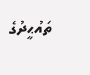ތައުޙީދުގެ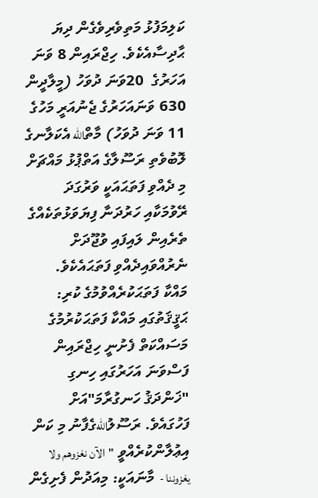ކަލިމަފުޅު މަތިވެރިވެގެން ދިޔަ ޙާދިސާއެކެވެ. ހިޖްރައިން 8 ވަނަ އަހަރުގެ  20ވަނަ ދުވަހު (މީލާދީން 630 ވަނައަހަރުގެ ޖެނުއަރީ މަހުގެ 11 ވަނަ ދުވަހު) މާތްالله އެކަލާނގެ ލޮބުވެތި ރަސޫލާގެ އަތްޕުޅު މައްޗަށް މި ދެއްވި ފަތަޙައަކީ ވަރުގަދަ ރޭވުމަކާއި ހަރުދަނާ ފިޔަވަޅުތަކެއްގެ ތެރެއިން ލައިފައި ވުޖޫދަށް ނެރުއްވައިދެއްވި ފަތަޙައެކެވެ.
މައްކާ ފަތަޙަކުރެއްވުމުގެ ކުރި:
ޙަޤީޤަތުގައި މައްކާ ފަތަޙަކުރުމުގެ މަސައްކަތް ފެށުނީ ހިޖްރައިން ފަސްވަނަ އަހަރުގައި ހިނގި "ޚަންދަޤު ހަނގުރާމަ"އަށް ފަހުގައެވެ. ރަސޫލުاللهގެފާނު މި ކަން އިޢުލާންކުރެއްވީ "الآن نغزوهم ولا يغزوننا -  މާނައަކީ: މިއަދުން ފެށިގެން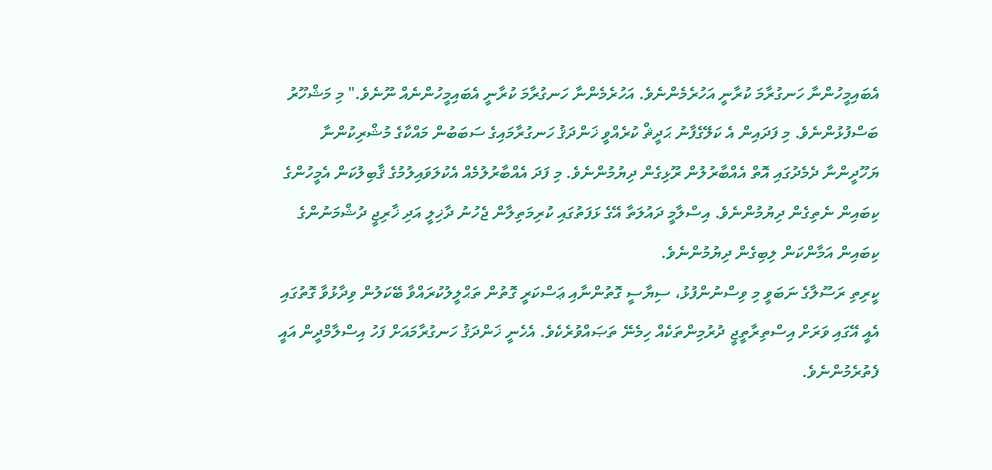އެބައިމީހުންނާ ހަނގުރާމަ ކުރާނީ އަހުރެމެންނެވެ. އަހުރެމެންނާ ހަނގުރާމަ ކުރާނީ އެބައިމީހުންނެއް ނޫނެވެ." މި މަޝްހޫރު ބަސްފުޅުންނެވެ. މި ފަދައިން އެ ކަލޭގެފާނު ޙަދީޘް ކުރެއްވީ ޚަންދަޤު ހަނގުރާމައިގެ ސަބަބުން މައްކާގެ މުޝްރިކުންނާ ޔަހޫދީންނާ ދެމެދުގައި އޮތް އެއްބާރުލުން ރޫޅިގެން ދިޔުމުންނެވެ. މި ފަދަ އެއްބާރުލުމެއް އެކުލަވައިލުމުގެ ޤާބިލުކަން އެމީހުންގެ ކިބައިން ނެތިގެން ދިޔުމުންނެވެ. އިސްލާމީ ދައުލަތާ އޭގެ ޅަފަތުގައި ކުރިމަތިލާން ޖެހުނު ދާޚިލީ އަދި ޚާރިޖީ ދުޝްމަނުންގެ ކިބައިން އަމާންކަން ލިބިގެން ދިޔުމުންނެވެ.
ކީރިތި ރަސޫލާގެ ނަބަވީ މި ވިސްނުންފުޅު، ސިޔާސީ ގޮތުންނާއި ޢަސްކަރީ ގޮތުން ތަޙްލީލުކުރައްވާ ބޭކަލުން ވިދާޅުވާ ގޮތުގައި އެއީ އޭގައި ވަރަށް އިސްތިރާތީޖީ ދުރުމިންތަކެއް ހިމެނޭ ތަޞައްވުރެކެވެ. އެހެނީ ޚަންދަޤު ހަނގުރާމައަށް ފަހު އިސްލާމްދީން އައީ ފެތުރެމުންނެވެ.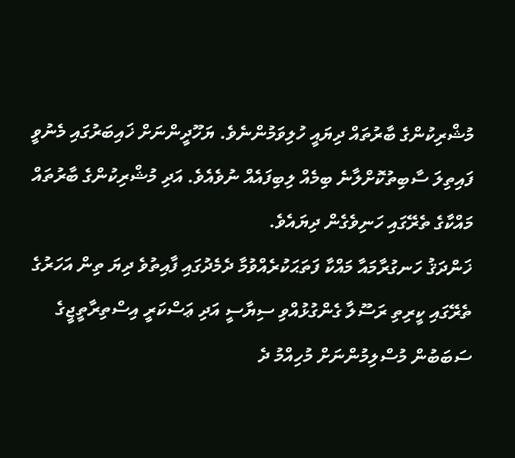މުޝްރިކުންގެ ބާރުތައް ދިޔައީ ހުލިވަމުންނެވެ. ޔަހޫދީންނަށް ޚައިބަރުގައި މެނުވީ  ފައިތިލަ ސާބިތުކޮށްލާނެ ބިމެއް ލިބިފައެއް ނުވެއެވެ. އަދި މުޝްރިކުންގެ ބާރުތައް  މައްކާގެ ތެރޭގައި ހަނިވެގެން ދިޔައެވެ.
ޚަންދަޤު ހަނގުރާމައާ މައްކާ ފަތަޙަކުރެއްވުމާ ދެމެދުގައި ފާއިތުވެ ދިޔަ ތިން އަހަރުގެ ތެރޭގައި ކީރިތި ރަސޫލާ ގެންގުޅުއްވި ސިޔާސީ އަދި ޢަސްކަރީ އިސްތިރާތީޖީގެ ސަބަބުން މުސްލިމުންނަށް މުހިއްމު ދެ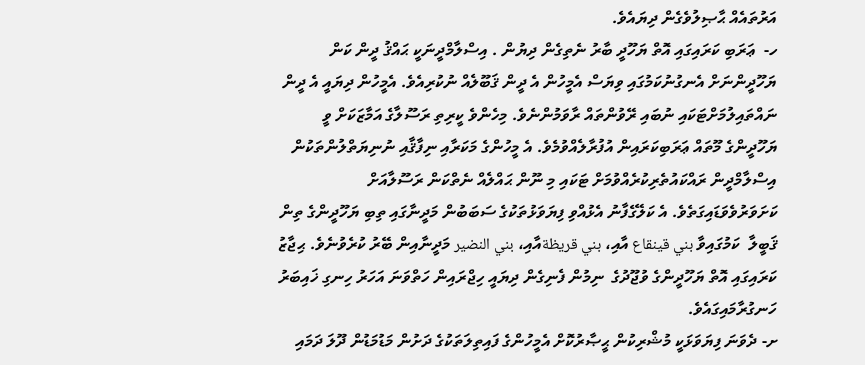އަރުތައެއް ޙާޞިލުވެގެން ދިޔައެވެ.
ހ-  ޢަރަބި ކަރައިގައި އޮތް ޔަހޫދީ ބާރު ނެތިގެން ދިޔުން . އިސްލާމްދީނަކީ ޙައްޤު ދީން ކަން ޔަހޫދީންނަށް އެނގުނުކަމުގައި ވިޔަސް އެމީހުން އެ ދީން ޤަބޫލެއް ނުކުރިއެވެ. އެމީހުން ދިޔައީ އެ ދީން ނައްތައިލުމަށްޓަކައި ނުބައި ރޭވުންތައް ރާވަމުންނެވެ. މިހެންވެ ކީރިތި ރަސޫލާގެ އަމާޒަކަށް ވީ ޔަހޫދީންގެ މޫތައް ޢަރަބިކަރައިން އުފުރާލެއްވުމެވެ. އެ މީހުންގެ މަކަރާއި ނިފާޤާއި ނުނިޔަތްލުންތަކުން އިސްލާމްދީން ރައްކައުތެރިކުރެއްވުމަށް ޓަކައި މި ނޫން ޙައްލެއް ނެތްކަން ރަސޫލާއަށް ކަށަވަރުވެވަޑައިގަތެވެ. އެ ކަލޭގެފާނު އެޅުއްވި ފިޔަވަޅުތަކުގެ ސަބަބުން މަދީނާގައި ތިބި ޔަހޫދީންގެ ތިން ޤަބީލާ  ކަމުގައިވާ بني قينقاع އާއި، بني قريظةއާއި، بني النضير މަދީނާއިން ބޭރު ކުރެވުނެވެ. ޙިޖާޒު ކަރައިގައި އޮތް ޔަހޫދީންގެ ވުޖޫދުގެ  ނިމުން ފެނިގެން ދިޔައީ ހިޖްރައިން ހަތްވަނަ އަހަރު ހިނގި ޚައިބަރު ހަނގުރާމައިގައެވެ.
ށ- ދެވަނަ ފިޔަވަޅަކީ މުޝްރިކުން ޙީޞާރުކޮށް އެމީހުންގެ ފައިތިލަތަކުގެ ދަށުން މަޑުމަޑުން ދޫލަ ދަމައި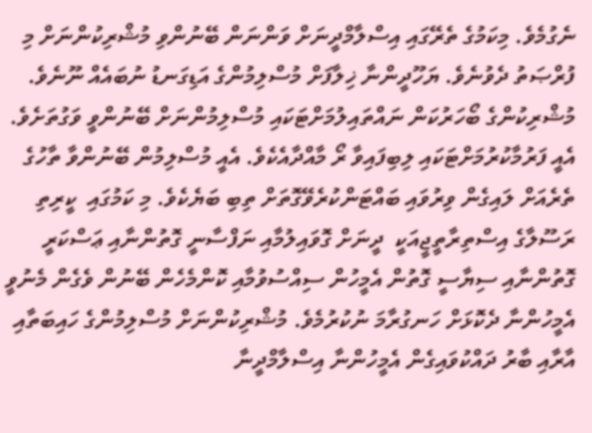ނެގުމެވެ. މިކަމުގެ ތެރޭގައި އިސްލާމްދީނަށް ވަންނަން ބޭނުންވި މުޝްރިކުންނަށް މި ފުރްޞަތު ދެވުނެވެ. ޔަހޫދީންނާ ޚިލާފަށް މުސްލިމުންގެ އަޑިގަނޑު ނުބައެއް ނޫނެވެ. މުޝްރިކުންގެ ބޯހަރުކަން ނައްތައިލުމަށްޓަކައި މުސްލިމުންނަށް ބޭނުންވީ ވަގުތަށެވެ. އެއީ ފަރުމާކުރުމަށްޓަކައި ލިބިފައިވާ ރޯ މާއްދާއެކެވެ. އެއީ މުސްލިމުން ބޭނުންވާ ތާހުގެ ތެރެއަށް ލައިގެން ވިރުވައި ބައްޓަންކުރެވޭގޮތަށް ތިބި ބަޔެކެވެ. މި ކަމުގައި  ކީރިތި ރަސޫލާގެ އިސްތިރާތީޖީއަކީ  ދީނަށް ގޮވައިލުމާއި ނަފްސާނީ ގޮތުންނާއި ޢަސްކަރީ ގޮތުންނާއި ސިޔާސީ ގޮތުން އެމީހުން ސިއްސުވުމާއި ކޮންމެހެން ބޭނުން ވެގެން މެނުވީ އެމީހުންނާ ދެކޮޅަށް ހަނގުރާމަ ނުކުރުމެވެ. މުޝްރިކުންނަށް މުސްލިމުންގެ ހައިބަތާއި އާރާއި ބާރު ދައްކުވައިގެން އެމީހުންނާ އިސްލާމްދީނާ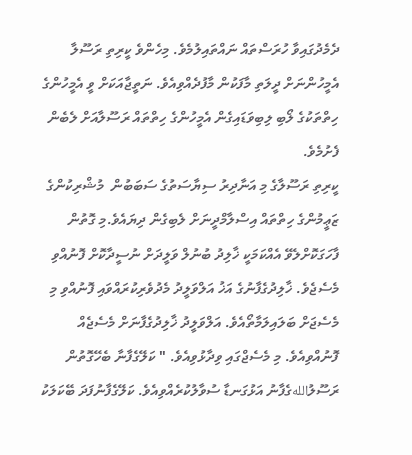ދެމެދުގައިވާ ހުރަސްތައް ނައްތައިލުމެވެ. މިހެންވެ ކީރިތި ރަސޫލާ އެމީހުންނަށް ދީލަތި މާފަކުން މާފުދެއްވިއެވެ. ނަތީޖާއަކަށް ވީ އެމީހުންގެ ހިތްތަކުގެ ލޯބި ލިބިވަޑައިގެން އެމީހުންގެ ހިތްތައް ރަސޫލާއަށް ލެބެން ފެށުމެވެ.
ކީރިތި ރަސޫލާގެ މި އަނާދިރު ސިޔާސަތުގެ ސަބަބުން  މުޝްރިކުންގެ ޒަޢީމުންގެ ހިތްތައް އިސްލާމްދީނަށް ލެބިގެން ދިޔައެވެ.މި ގޮތުން ފާހަގަކޮށްލެވޭ އެއްކަމަކީ ޚާލިދު ބުނުލް ވަލީދަށް ނުސީދާކޮށް ފޮނުއްވި މެސެޖެވެ. ޚާލިދުގެފާނުގެ އަޚު އަލްވަލީދު މެދުވެރިކުރައްވައި ފޮނުއްވި މި މެސެޖަށް ބަލައިލަމާތޯއެވެ. އަލްވަލީދު ޚާލިދުގެފާނަށް މެސެޖެއް ފޮނުއްވިއެވެ. މި މެސެޖްގައި ވިދާޅުވިއެވެ. " ކަލޭގެފާނާ ބެހޭގޮތުން ރަސޫލުاللهގެފާނު އަޅުގަނޑާ ސުވާލުކުރެއްވިއެވެ. ކަލޭގެފާނުފަދަ ބޭކަލަކު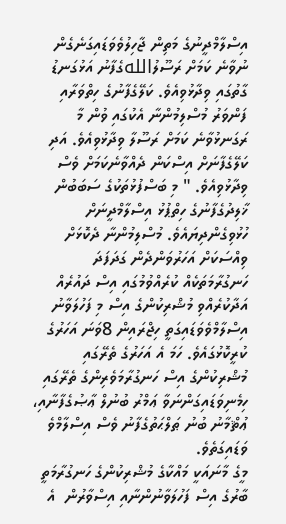އިސްލާމްދީނުގެ މަތިން ޖާހިލުވެވަޑައިގަނެގެން ނުވާނެ ކަމަށް ރަސޫލުاللهގެފާނު އަޅުގަނޑު ގާތުގައި ވިދާޅުވިއެވެ. ކަލޭގެފާނުގެ ހިތްވަރާއި ފަންވަރު މުސްލިމުންނާ އެކުގައި ވުން މާ ރަގަނޅުވާނެ ކަމަށް ރަސޫލާ ވިދާޅުވިއެވެ. އަދި ކަލޭގެފާނަށް އިސްކަން ދެއްވާނެކަމަށް ވެސް ވިދާޅުވިއެވެ. " މި ބަސްފުޅުތަކުގެ ސަބަބުން ޚާލިދުގެފާނުގެ ހިތްޕުޅު އިސްލާމްދީނަށް ހުޅުވިގެންދިޔައެވެ. މުސްލިމުންނާ ދެކޮޅަށް ވިއްސަކަށް އަހަރުވަންދެން ގަދަފަދަ ހަނގުރާމަތަކެއް ކުރެއްވުމުގައި އިސް ދައުރެއް އަދާކުރެއްވި މުޝްރިކުންގެ އިސް މި ފަހުލަވާނު  އިސްލާމްވެވަޑައިގަތީ ހިޖްރައިން 8ވަނަ އަހަރުގެ ކުރީކޮޅުގައެވެ. ހަމަ އެ އަހަރުގެ ތެރޭގައި މުޝްރިކުންގެ އިސް ހަނގުރާމަވެރިންގެ ތެރޭގައި ހިމެނިވަޑައިގަންނަވާ ޢަމްރު ބުނުލް ޢާޞުގެފާނާއި،  ޢުޘްމާނު ބުނު ޠަލްޙަތުގެފާނު ވެސް އިސްލާމްވެ ވަޑައިގަތެވެ.
މީގެ މާނައަކީ މައްކާގެ މުޝްރިކުންގެ ހަނގުރާމަތީ ބާރުގެ އިސް ފަހުލަވާނުންނާއި އިސްވާރުން  އެ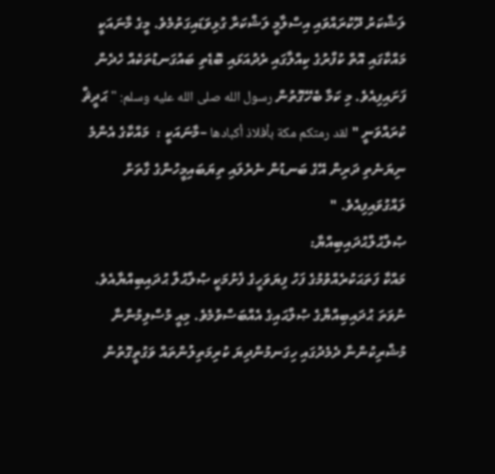ލަޝްކަރު ދޫކުރައްވައި އިސްލާމީ ލަޝްކަރާ ގުޅިވަޑައިގަތުމެވެ. މީގެ މާނައަކީ މައްކާގައި އޮތް ކުފްރުގެ ކިއްލާގައި ރެދުއަޅައި ބޮޑެތި ބައުގަނޑުތަކެއް ހެދެން ފަށައިފިއެވެ. މި ކަމާ ބެހޭގޮތުން رسول الله صلى الله عليه وسلم: " ޙަދީޘް ކުރައްވަނީ " لقد رمتكم مكة بأفلاذ أكبادها –މާނައަކީ :  މައްކާގެ އެންމެ ނިޔަނެތި ދަރިން އޭގެ ބަނޑުން ނެރެލައި ތިޔަބައިމީހުންގެ ގާތަށް ލައްގުވައިފިއެވެ. "
ޞުލްޙުލްޙުދައިބިއްޔާ:
މައްކާ ފަތަޙަކުރެއްވުމުގެ ފަހު ފިޔަވަހީގެ ފެށުމަކީ ޞުލްޙުލް ޙުދައިބިއްޔާއެވެ. ނުވަތަ ޙުދައިބިއްޔާގެ ޞުލްޙައިގެ އެއްބަސްވުމެވެ. މިއީ މުސްލިމުންނާ މުޝްރިކުންނާ ދެމެދުގައި ހިގަނމުންދިޔަ ކުރިމަތިލުންތައް ވަގުތީގޮތުން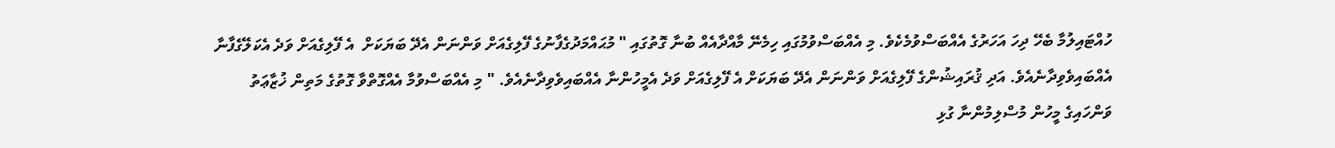ހުއްޓައިލުމާ ބެހޭ ދިހަ އަހަރުގެ އެއްބަސްވުމެކެވެ. މި އެއްބަސްވުމުގައި ހިމެނޭ މާއްދާއެއް ބުނާ ގޮތުގައި " މުޙައްމަދުގެފާނުގެ ފޭލިގެއަށް ވަންނަން އެދޭ ބަޔަކަށް  އެ ފޭލިގެއަށް ވަދެ އެކަލޭގެފާނާ އެއްބައިވެވިދާނެއެވެ. އަދި ޤުރައިޝުންގެ ފޭލިގެއަށް ވަންނަން އެދޭ ބަޔަކަށް އެ ފޭލިގެއަށް ވަދެ އެމީހުންނާ އެއްބައިވެވިދާނެއެވެ. " މި އެއްބަސްވުމާ އެއްގޮތްވާ ގޮތުގެ މަތިން ޚުޒާޢަތު ވަންހައިގެ މީހުން މުސްލިމުންނާ ގުޅި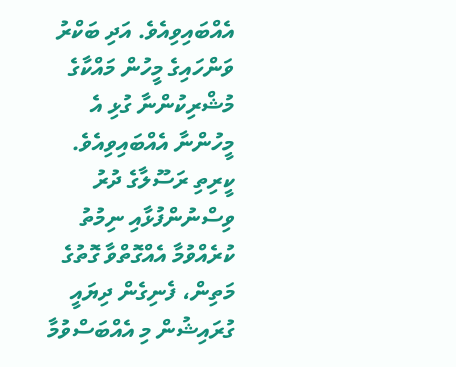އެއްބައިވިއެވެ. އަދި ބަކްރު ވަންހައިގެ މީހުން މައްކާގެ މުޝްރިކުންނާ ގުޅި އެ މީހުންނާ އެއްބައިވިއެވެ.
ކީރިތި ރަސޫލާގެ ދުރު ވިސްނުންފުޅާއި ނިމުތު ކުރެއްވުމާ އެއްގޮތްވާ ގޮތުގެ މަތިން، ފެނިގެން ދިޔައީ  ގުރައިޝުން މި އެއްބަސްވުމާ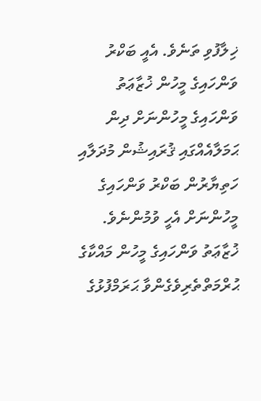ޚިލާފުވި ތަނެވެ. އެއީ ބަކްރު ވަންހައިގެ މީހުން ޚުޒާޢަތު ވަންހައިގެ މީހުންނަށް ދިން ޙަމަލާއެއްގައި ޤުރައިޝުން މުދަލާއި ހަތިޔާރުން ބަކްރު ވަންހައިގެ މީހުންނަށް އެހީ ވުމުންނެވެ. ޚުޒާޢަތު ވަންހައިގެ މީހުން މައްކާގެ ޙުރްމަތްތެރިވެގެންވާ ޙަރަމްފުޅުގެ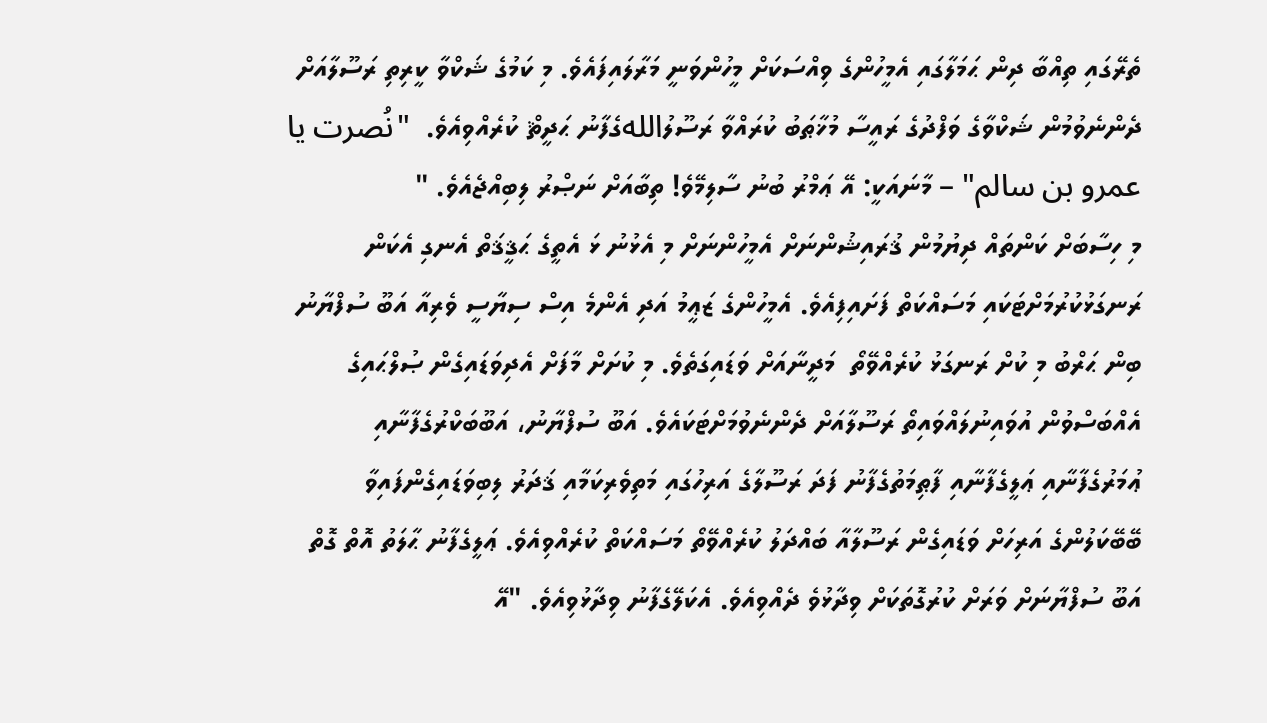ތެރޭގައި ތިއްބާ ދިން ޙަމަލާގައި އެމީހުންގެ ވިއްސަކަށް މީހުންވަނީ މަރާލައިފައެވެ. މި ކަމުގެ ޝަކްވާ ކީރިތި ރަސޫލާއަށް ދެންނެވުމުން ޝަކްވާގެ ވަފްދުގެ ރައީސާ މުޚާޠަބު ކުރައްވާ ރަސޫލުاللهގެފާނު ޙަދީޘް ކުރެއްވިއެވެ.  "نُصرت يا عمرو بن سالم" – މާނައަކީ: އޭ ޢަމްރު ބުނު ސާލިމޭވެ! ތިބާއަށް ނަޞްރު ލިބިއްޖެއެވެ. "
މި ހިސާބަށް ކަންތައް ދިޔުމުން ޤުރައިޝުންނަށް އެމީހުންނަށް މި އެޅުނު ޅަ އެތީގެ ޙަޤީޤަތް އެނގި އެކަން ރަނގަޅުކުރުމަށްޓަކައި މަސައްކަތް ފަށައިފިއެވެ. އެމީހުންގެ ޒަޢީމު އަދި އެންމެ އިސް ސިޔާސީ ވެރިއާ އަބޫ ސުފްޔާނު ބިން ޙަރްބު މި ކުށް ރަނގަޅު ކުރެއްވޭތޯ  މަދީނާއަށް ވަޑައިގަތެވެ. މި ކުށަށް މާފަށް އެދިވަޑައިގެން ޞުލްޙައިގެ އެއްބަސްވުން އުވައިނުލައްވައިތޯ ރަސޫލާއަށް ދެންނެވުމަށްޓަކައެވެ. އަބޫ ސުފްޔާނު، އަބޫބަކްރުގެފާނާއި ޢުމަރުގެފާނާއި ޢަލީގެފާނާއި ފާޠިމަތުގެފާނު ފަދަ ރަސޫލާގެ އަރިހުގައި މަތިވެރިކަމާއި ޤަދަރު ލިބިވަޑައިގެންފައިވާ ބޭބޭކަލުންގެ އަރިހަށް ވަޑައިގެން ރަސޫލާއާ ބައްދަލު ކުރެއްވޭތޯ މަސައްކަތް ކުރެއްވިއެވެ. ޢަލީގެފާނު ޙާލަތު އޮތް ގޮތް އަބޫ ސުފްޔާނަށް ވަރަށް ކުރުގޮތަކަށް ވިދާޅުވެ ދެއްވިއެވެ. އެކަލޭގެފާނު ވިދާޅުވިއެވެ. "އޭ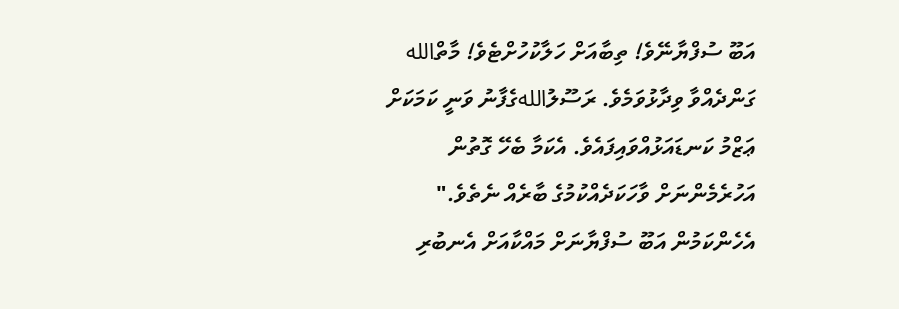އަބޫ ސުފްޔާނޭވެ! ތިބާއަށް ހަލާކުހުށްޓެވެ! މާތްالله ގަންދެއްވާ ވިދާޅުވަމެވެ. ރަސޫލުاللهގެފާނު ވަނީ ކަމަކަށް ޢަޒްމު ކަނޑައަޅުއްވައިފައެވެ. އެކަމާ ބެހޭ ގޮތުން އަހުރެމެންނަށް ވާހަކަދެއްކުމުގެ ބާރެއް ނެތެވެ."  އެހެންކަމުން އަބޫ ސުފްޔާނަށް މައްކާއަށް އެނބުރި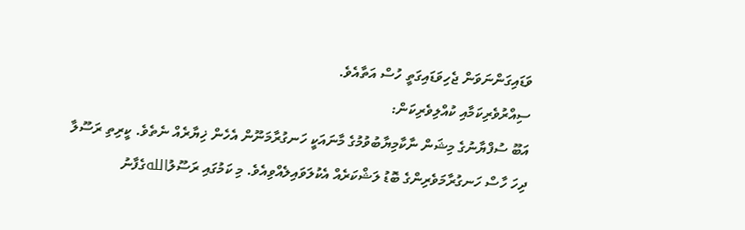ވަޑައިގަންނަވަން ޖެހިވަޑައިގަތީ ހުސް އަތާއެވެ.
ސިއްރުވެރިކަމާއި ކުއްލިވެރިކަން:
އަބޫ ސުފްޔާނުގެ މިޝަން ނާކާމިޔާބުވުމުގެ މާނައަކީ ހަނގުރާމަނޫން އެހެން ޚިޔާރެއް ނެތެވެ. ކީރިތި ރަސޫލާ ދިހަ ހާސް ހަނގުރާމަވެރިންގެ ބޮޑު ލަޝްކަރެއް އެކުލަވައިލެއްވިއެވެ. މި ކަމުގައި ރަސޫލުاللهގެފާނު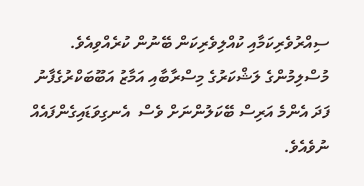ސިއްރުވެރިކަމާއި ކުއްލިވެރިކަން ބޭނުން ކުރެއްވިއެވެ. މުސްލިމުންގެ ލަޝްކަރުގެ މިސްރާބާއި އަމާޒު އަބޫބަކްރުގެފާނު ފަދަ އެންމެ އަރިސް ބޭކަލުންނަށް ވެސް  އެނގިވަޑައިގެންފައެއް ނުވެއެވެ.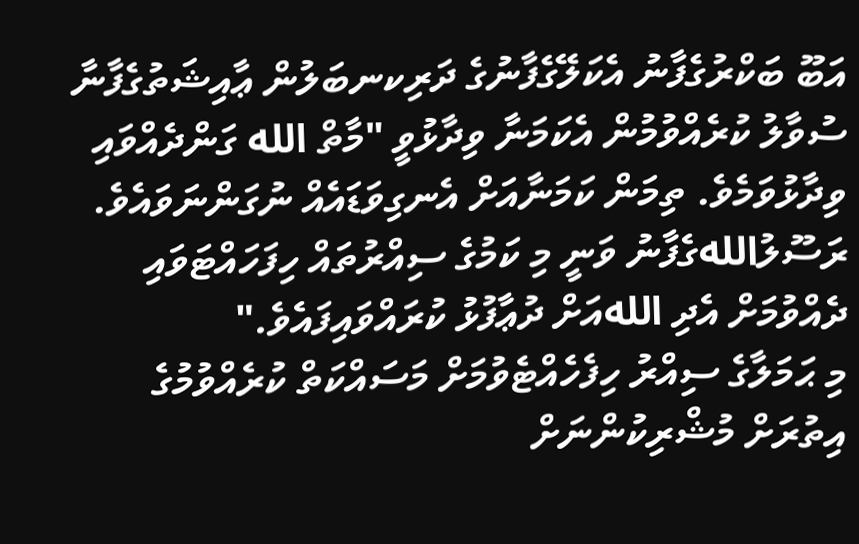އަބޫ ބަކްރުގެފާނު އެކަލޭގެފާނުގެ ދަރިކނބަލުން ޢާއިޝަތުގެފާނާ ސުވާލު ކުރެއްވުމުން އެކަމަނާ ވިދާޅުވީ "މާތް الله ގަންދެއްވައި ވިދާޅުވަމެވެ. ތިމަން ކަމަނާއަށް އެނގިވަޑައެއް ނުގަންނަވައެވެ. ރަސޫލުاللهގެފާނު ވަނީ މި ކަމުގެ ސިއްރުތައް ހިފަހައްޓަވައި ދެއްވުމަށް އެދި اللهއަށް ދުޢާފުޅު ކުރައްވައިފައެވެ."
މި ޙަމަލާގެ ސިއްރު ހިފެހެއްޓެވުމަށް މަސައްކަތް ކުރެއްވުމުގެ އިތުރަށް މުޝްރިކުންނަށް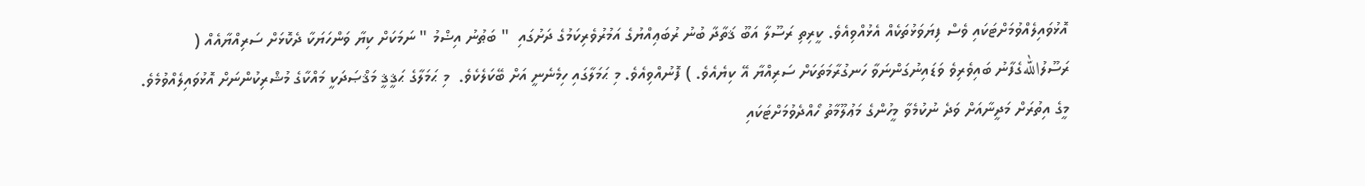އޮޅުވައިލެއްވުމަށްޓަކައި ވެސް ފިޔަވަޅުތަކެއް އެޅުއްވިއެވެ. ކީރިތި ރަސޫލާ އަބޫ ޤަތާދާ ބުނު ރުބަޢިއްޔުގެ އަމުރުވެރިކަމުގެ ދަށުގައި  " ބަޠުނު އިޟްމު " ނަމަކަށް ކިޔާ ވަންހަޔަކާ ދެކޮޅަށް ސަރިއްޔާއެއް ( ރަސޫލުاللهގެފާނު ބައިވެރިވެ ވަޑައިނުގަންނަވާ ހަނގުރާމަތަކަށް ސަރިއްޔާ އޭ ކިޔެއެވެ. ) ފޮނުއްވިއެވެ. މި ޙަމަލާގައި ހިމެނެނީ އަށް ބޭކަލެކެވެ.  މި ޙަމަލާގެ ޙަޤީޤީ މަޤްޞަދަކީ މައްކާގެ މުޝްރިކުންނަށް އޮޅުވައިލެއްވުމެވެ.
މީގެ އިތުރަށް މަދީނާއަށް ވަދެ ނުކުމެވާ މީހުންގެ މަޢުލޫމާތު ހޯއްދެވުމަށްޓަކައި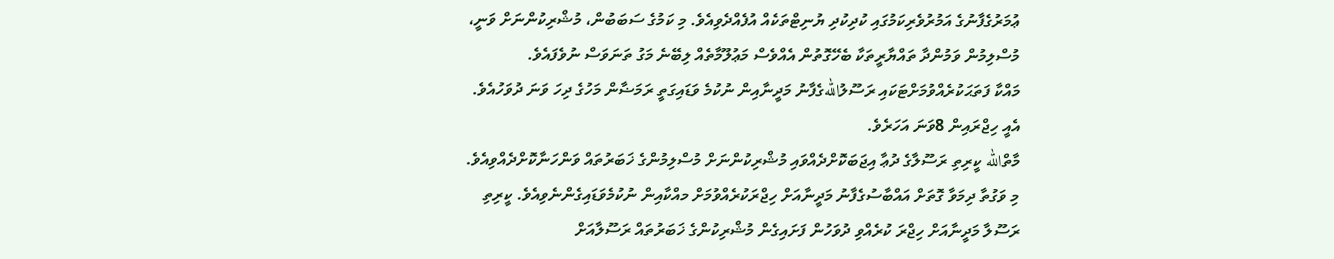ޢުމަރުގެފާނުގެ އަމުރުވެރިކަމުގައި ކުދިކުދި ޔުނިޓްތަކެއް އުފެއްދެވިއެވެ. މި ކަމުގެ ސަބަބުން، މުޝްރިކުންނަށް ވަނީ، މުސްލިމުން ވަމުންދާ ތައްޔާރީތަކާ ބެހޭގޮތުން އެއްވެސް މަޢުލޫމާތެއް ލިބޭނެ މަގު ތަނަވަސް ނުވެފައެވެ.
މައްކާ ފަތަޙަކުރެއްވުމަށްޓަކައި ރަސޫލުاللهގެފާނު މަދީނާއިން ނުކުމެ ވަޑައިގަތީ ރަމަޟާން މަހުގެ ދިހަ ވަނަ ދުވަހުއެވެ. އެއީ ހިޖްރައިން 8ވަނަ އަހަރެވެ.
މާތްالله ކީރިތި ރަސޫލާގެ ދުޢާ އިޖަބަކޮށްދެއްވައި މުޝްރިކުންނަށް މުސްލިމުންގެ ޚަބަރުތައް ވަންހަނާކޮށްދެއްވިއެވެ. މި ވަގުތާ ދިމަވާ ގޮތަށް އައްބާސުގެފާނު މަދީނާއަށް ހިޖްރަކުރެއްވުމަށް މއްކާއިން ނުކުމެވަޑައިގެންނެވިއެވެ. ކީރިތި ރަސޫލާ މަދީނާއަށް ހިޖްރަ ކުރެއްވި ދުވަހުން ފަށައިގެން މުޝްރިކުންގެ ޚަބަރުތައް ރަސޫލާއަށް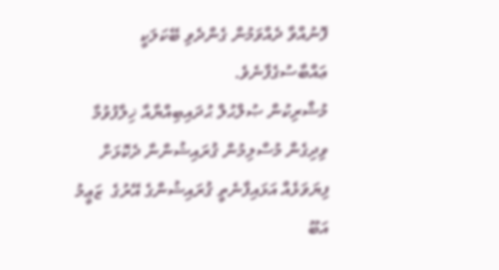ފޮނުއްވާ ދެއްވަމުން ގެންދެވި ބޭކަލަކީ ޢައްބާސުގެފާނެވެ.
މުޝްރިކުން ޞުލްޙުލް ޙުދައިބިއްޔާއާ ޚިލާފުވުމާ ވިދިގެން މުސްލިމުން ޤުރައިޝުންނާ ދެކޮޅަށް ފިޔަވަޅެއް އަޅައިފާނެތީ ޤުރައިޝުންގެ އޭރުގެ  ޒަޢީމު އަބޫ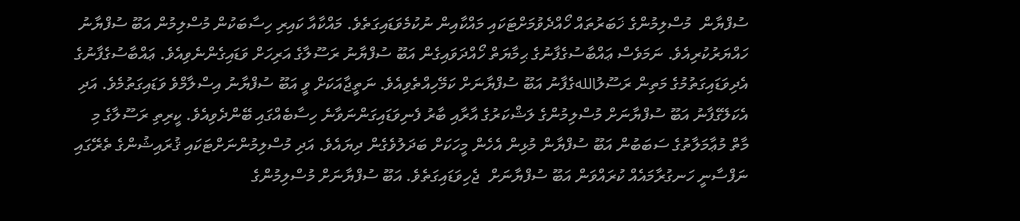ސުފްޔާން  މުސްލިމުންގެ ޚަބަރުތައް ހޯއްދެވުމަށްޓަކައި މައްކާއިން ނުކުމެވަޑައިގަތެވެ. މައްކާއާ ކައިރި ހިސާބަކުން މުސްލިމުން އަބޫ ސުފްޔާނު ހައްޔަރުކުރިއެވެ. ނަމަވެސް ޢައްބާސުގެފާނުގެ ޙިމާޔަތް ހޯއްދަވައިގެން އަބޫ ސުފްޔާނު ރަސޫލާގެ އަރިހަށް ވަޑައިގެންނެވިއެވެ. ޢައްބާސުގެފާނުގެ އެދިވަޑައިގަތުމުގެ މަތިން ރަސޫލުاللهގެފާނު އަބޫ ސުފްޔާނަށް ކަމޭހިއްތެވިއެވެ. ނަތީޖާއަކަށް ވީ އަބޫ ސުފްޔާނު އިސްލާމްވެ ވަޑައިގަތުމެވެ. އަދި އެކަލޭގެފާނު އަބޫ ސުފްޔާނަށް މުސްލިމުންގެ ލަޝްކަރުގެ އާރާއި ބާރު ފެނިވަޑައިގަންނަވާނެ ހިސާބެއްގައި ބޭންދެވިއެވެ. ކީރިތި ރަސޫލާގެ މި މާތް މުޢާމަލާތުގެ ސަބަބުން އަބޫ ސުފްޔާން މުޅިން އެހެން މީހަކަށް ބަދަލުވެގެން ދިޔައެވެ. އަދި މުސްލިމުންނަށްޓަކައި ޤުރައިޝުންގެ ތެރޭގައި ނަފްސާނީ ހަނގުރާމައެއް ކުރައްވަން އަބޫ ސުފްޔާނަށް  ޖެހިވަޑައިގަތެވެ. އަބޫ ސުފްޔާނަށް މުސްލިމުންގެ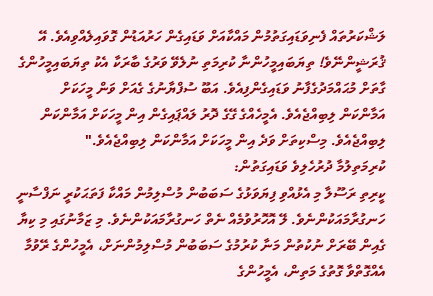ލަޝްކަރުތައް ފެނިވަޑައިގަތުމުން މައްކާއަށް ވަޑައިގެން ހަރުއަޑުން ގޮވައިލެއްވިއެވެ. އޭ ޤުރަޝީންނޭވެ! ތިޔަބައިމީހުންނާ ކުރިމަތި ނުލެވޭ ވަރުގެ ބާރަކާ އެކު ތިޔަބައިމީހުންގެ ގާތަށް މުޙައްމަދުގެފާނު ވަޑައިގެންފިއެވެ. އަބޫ ސުފްޔާނުގެ ގެއަށް ވަން މީހަކަށް އަމާންކަން ލިބިއްޖެއެވެ. އެމީހެއްގެ ގޭގެ ދޮރު ލައްޕައިގެން އިން މީހަކަށް އަމާންކަން ލިބިއްޖެއެވެ. މިސްކިތަށް ވަދެ އިން މީހަކަށް އަމާންކަން ލިބިއްޖެއެވެ."
ކުރިމަތިލުމާ ދުރުހެލިވެ ވަޑައިގަތުން:
ކީރިތި ރަސޫލާ މި އެޅުއްވި ފިޔަވަޅުގެ ސަބަބުން މުސްލިމުން މައްކާ ފަތަޙަކުރީ ނަފްސާނީ ހަނގުރާމައަކުންނެވެ. ލޭ އޮހޮރުވުމެއް ނެތް ހަނގުރާމައަކުންނެވެ. މި ޒަމާނުގައި މި ކިޔާ ގެއިން ބޭރަށް ނުކުތުން މަނާ ކުރުމުގެ ސަބަބުން މުސްލިމުންނަށް، އެމީހުންގެ ރޭވުމާ އެއްގޮތްވާ ގޮތުގެ މަތިން، އެމީހުންގެ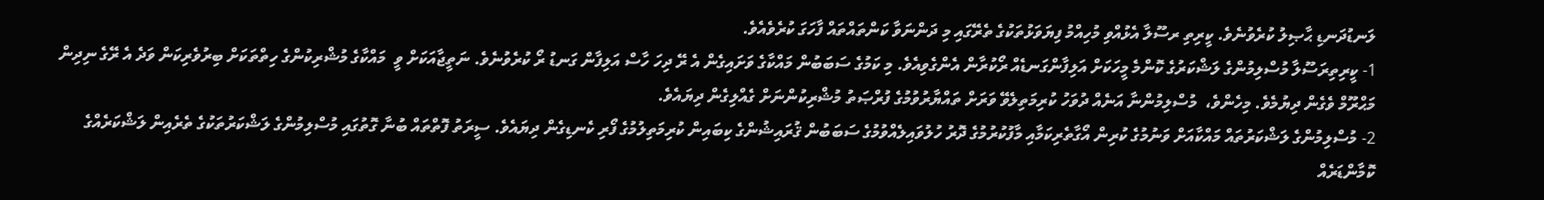ލަނޑުދަނޑި ޙާޞިލު ކުރެވުނެވެ. ކީރިތި ރސޫލާ އެޅުއްވި މުހިއްމު ފިޔަވަޅުތަކުގެ ތެރޭގައި މި ދަންނަވާ ކަންތައްތައް ފާހަގަ ކުރެވެއެވެ.
1- ކީރިތިރަސޫލާ މުސްލިމުންގެ ލަޝްކަރުގެ ކޮންމެ މީހަކަށް އަލިފާންގަނޑެއް ރޯކުރާން އެންގެވިއެވެ. މި ކަމުގެ ސަބަބުން މައްކާގެ ވަށައިގެން އެ ރޭ ދިހަ ހާސް އަލިފާން ގަނޑު ރޯ ކުރެވުނެވެ. ނަތީޖާއަކަށް ވީ  މައްކާގެ މުޝްރިކުންގެ ހިތްތަކަށް ބިރުވެރިކަން ވަދެ އެ ރޭގެ ނިދިން މަޙްރޫމް ވެގެން ދިޔުމެވެ. މިހެންވެ،  މުސްލިމުންނާ އަނެއް ދުވަހު ކުރިމަތިލެވޭ ވަރަށް ތައްޔާރުވުމުގެ ފުރްޞަތު މުޝްރިކުންނަށް ގެއްލިގެން ދިޔައެވެ.
2- މުސްލިމުންގެ ލަޝްކަރުތައް މައްކާއަށް ވަނުމުގެ ކުރިން އޯގާތެރިކަމާއި މާފުކުރުމުގެ ދޮރު ހުލުވައިލެއްވުމުގެ ސަބަބުން ޤުރައިޝުންގެ ކިބައިން ކުރިމަތިލުމުގެ ފޯރި ކެނޑިގެން ދިޔައެވެ. ސީރަތު ފޮތްތައް ބުނާ ގޮތުގައި މުސްލިމުންގެ ލަޝްކަރުތަކުގެ ތެރެއިން ލަޝްކަރެއްގެ ކޮމާންޑަރެއް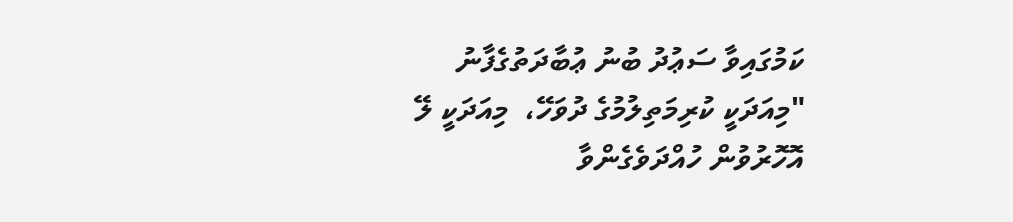ކަމުގައިވާ ސަޢުދު ބުނު ޢުބާދަތުގެފާނު "މިއަދަކީ ކުރިމަތިލުމުގެ ދުވަހޭ،  މިއަދަކީ ލޭ އޮހޮރުވުން ހުއްދަވެގެންވާ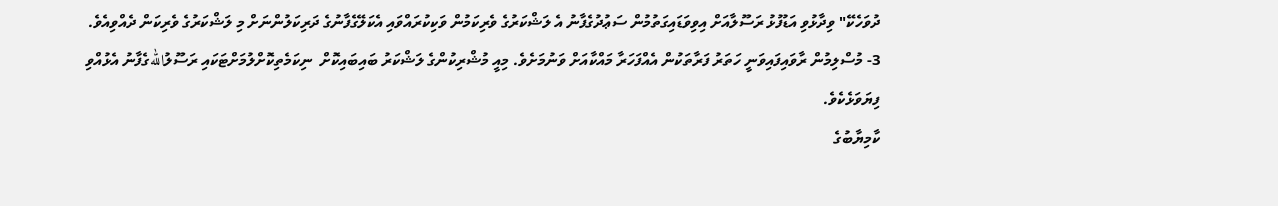ދުވަހެކޭ" ވިދާޅުވި އަޑުފުޅު ރަސޫލާއަށް އިވިވަޑައިގަތުމުން ސަޢުދުގެފާނު އެ ލަޝްކަރުގެ ވެރިކަމުން ވަކިކުރައްވައި އެކަލޭގެފާނުގެ ދަރިކަލުންނަށް މި ލަޝްކަރުގެ ވެރިކަން ދެއްވިއެވެ.
3- މުސްލިމުން ރާވައިފައިވަނީ ހަތަރު ފަރާތަކުން އެއްފަހަރާ މައްކާއަށް ވަނުމަށެވެ. މިއީ މުޝްރިކުންގެ ލަޝްކަރު ބައިބައިކޮށް  ނިކަމެތިކޮށްލުމަށްޓަކައި ރަސޫލުاللهގެފާނު އެޅުއްވި ފިޔަވަޅެކެވެ.
ކާމިޔާބުގެ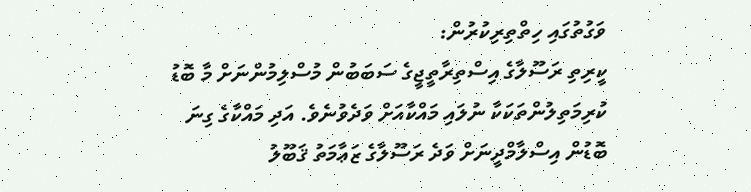ވަގުތުގައި ހިތްތިރިކުރުން:
ކީރިތި ރަސޫލާގެ އިސްތިރާތީޖީގެ ސަބަބުން މުސްލިމުންނަށް މާ ބޮޑު ކުރިމަތިލުންތަކަކާ ނުލައި މައްކާއަށް ވަދެވުނެވެ. އަދި މައްކާގެ ގިނަ ބޮޑުން އިސްލާމްދީނަށް ވަދެ ރަސޫލާގެ ޒަޢާމަތު ޤަބޫލު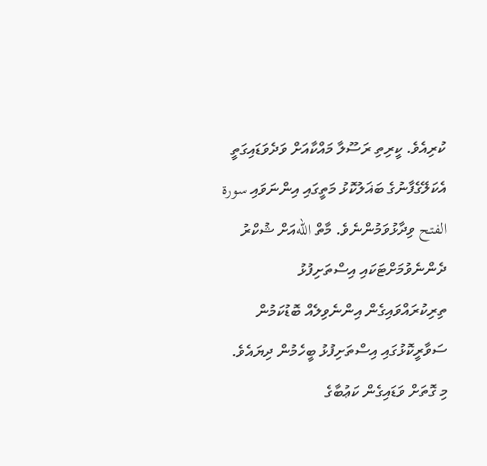ކުރިއެވެ. ކީރިތި ރަސޫލާ މައްކާއަށް ވަދެވަޑައިގަތީ އެކަލޭގެފާނުގެ ބަޣަލުކޮޅު މަތީގައި އިންނަވައި سورة الفتح ވިދާޅުވަމުންނެވެ. މާތް اللهއަށް ޝުކްރު ދެންނެވުމަށްޓަކައި އިސްތަށިފުޅު ތިރިކުރައްވައިގެން އިންނެވިލެއް ބޮޑުކަމުން ސަވާރީކޮޅުގައި އިސްތަށިފުޅު ބީހެމުން ދިޔައެވެ. މި ގޮތަށް ވަޑައިގެން ކަޢުބާގެ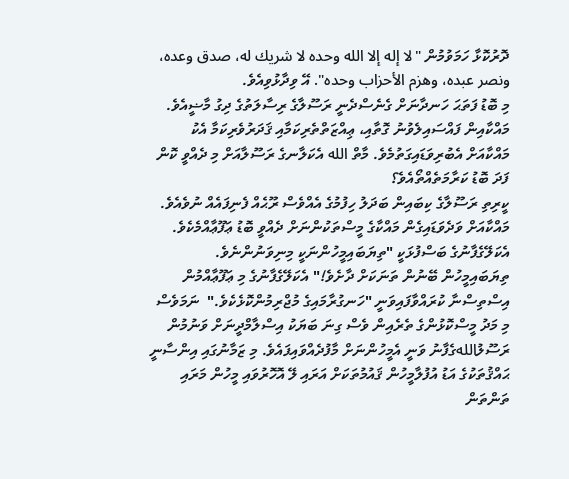ދޮރުކޮޅާ ހަމަވުމުން "لا إله إلا الله وحده لا شريك له، صدق وعده، ونصر عبده، وهزم الأحزاب وحده". އޭ ވިދާޅުވިއެވެ.
މި ބޮޑު ފަތަޙަ ހަނދާނަށް ގެނެސްދެނީ ރަސޫލާގެ ރިސާލަތުގެ ދިގު މާޟީއެވެ. މައްކާއިން ފައްސައިލެވުނު ގޮތާއި، ޢިއްޒަތްތެރިކަމާއި ޤަދަރުވެރިކަމާ އެކު މައްކާއަށް އެބުރިވަޑައިގަތުމެވެ. މާތް الله އެކަލާނގެ ރަސޫލާއަށް މި ދެއްވީ ކޮން ފަދަ ބޮޑު ކަރާމަތެއްތޯއެވެ؟
ކީރިތި ރަސޫލާގެ ކިބައިން ބަދަލު ހިފުމުގެ އެއްވެސް ރޫޙެއް ފެނިފައެއް ނުވެއެވެ. މައްކާއަށް ވަދެވަޑައިގެން މައްކާގެ މީސްތަކުންނަށް ދެއްވީ ބޮޑު ޢަފޫޢާއްމެކެވެ. އެކަލޭގެފާނުގެ ބަސްފުޅަކީ "ތިޔަބައިމީހުންނަކީ މިނިވަނުންނެވެ. ތިޔަބައިމީހުން ބޭނުން ތަނަކަށް ދާށެވެ!" އެކަލޭގެފާނުގެ މި ޢަފޫޢާއްމުން އިސްތިސްނާ ކުރައްވާފައިވަނީ "ހަނގުރާމައިގެ މުޖްރިމުންކޮޅެކެވެ."  ނަމަވެސް މި މަދު މީސްކޮޅުންގެ ތެރެއިން ވެސް ގިނަ ބަޔަކު އިސްލާމްދީނަށް ވަނުމުން ރަސޫލުاللهގެފާނު ވަނީ އެމީހުންނަށް މާފުދެއްވައިފައެވެ. މި ޒަމާނުގައި އިންސާނީ ޙައްޤުތަކުގެ އަޑު އުފުލާމީހުން ޤައުމުތަކަށް އަރައި ލޭ އޮހޮރުވައި މީހުން މަރައި ތަންތަން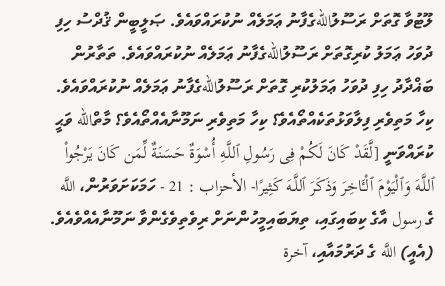ލޫޓުވާ ގޮތަށް ރަސޫލުاللهގެފާނު ޢަމަލެއް ނުކުރައްވައެވެ. ޞަލީބީން ޤުދްސު ހިފި ދުވަހު ޢަމަލު ކުރިގޮތަށް ރަސޫލުاللهގެފާނު ޢަމަލެއް ނުކުރައްވައެވެ. ތަތާރުން ބަޣްދާދު ހިފި ދުވަހު ޢަމަލުކުރި ގޮތަށް ރަސޫލުاللهގެފާނު ޢަމަލެއް ނުކުރައްވައެވެ.
ކިހާ މަތިވެރި ފިލާވަޅުތަކެއްތޯއެވެ؟ ކިހާ މަތިވެރި ނަމޫނާއެއްތޯއެވެ؟ މާތްالله ވަޙީ ކުރައްވަނީ [لَّقَدْ كَانَ لَكُمْ فِى رَسُولِ ٱللَّـهِ أُسْوَةٌ حَسَنَةٌ لِّمَن كَانَ يَرْجُوا۟ ٱللَّـهَ وَٱلْيَوْمَ ٱلْـَٔاخِرَ وَذَكَرَ ٱللَّـهَ كَثِيرًا- الأحزاب : 21 - ހަމަކަށަވަރުން، اللَّه ގެ رسول އާގެ ކިބައިގައި، ތިޔަބައިމީހުންނަށް ރިވެތިވެގެންވާ ނަމޫނާއެއްވެއެވެ. (އެއީ) اللَّه ގެ ދަރުމައާއި، آخرة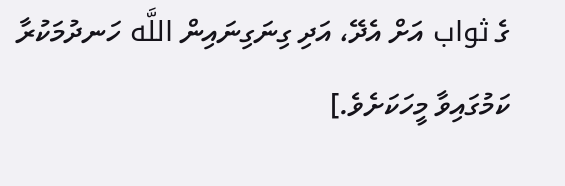ގެ ثواب އަށް އެދޭ، އަދި ގިނަގިނައިން اللَّه ހަނދުމަކުރާ ކަމުގައިވާ މީހަކަށެވެ.]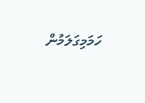ހަމަމިގަލަމުން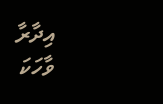އިދާރާ
ވާހަކަ